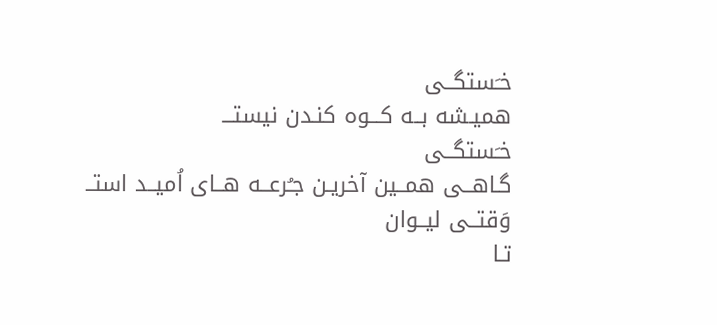خـَستگــی
همیـشه بــه کـــوه کنـدن نیستـــ
خـَستگــی
گـاهــی همــین آخریـن جـُرعــه هــای اُمیــد استــ
وَقتــی لیــوان
تـا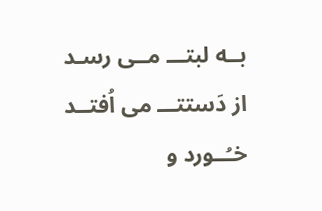بــه لبتـــ مــی رسـد
از دَستتـــ می اُفتــد
خـُــورد و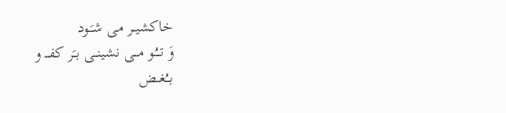خاکشیــر می شـَـود
وَ تــُـو مـــی نشینــی بـَر کفـــ و
بــُغــض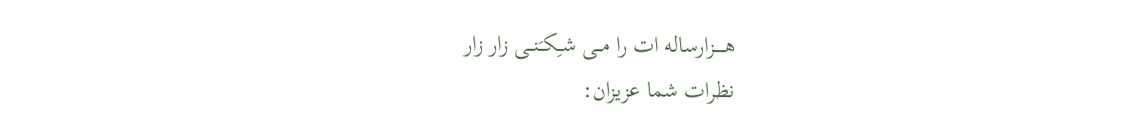هـــــزارساله ات را مــی شـِکـَنــی زار زار
نظرات شما عزیزان: